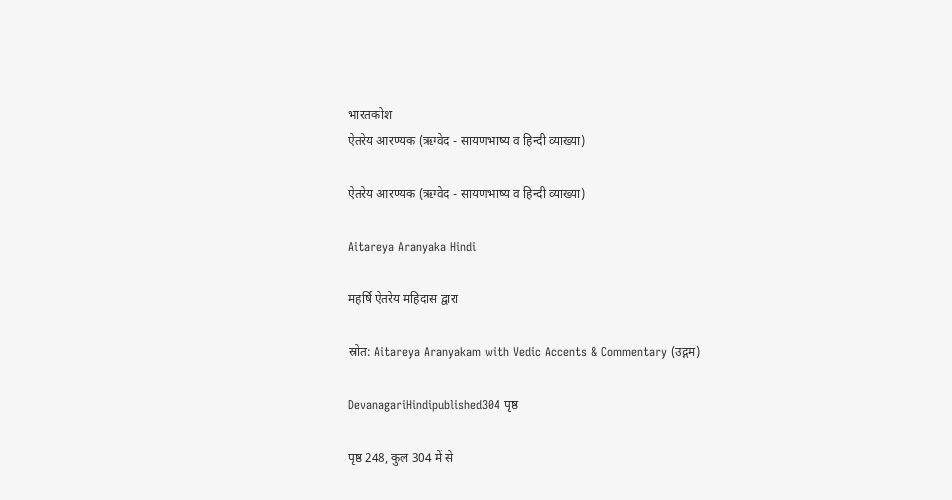भारतकोश
ऐतरेय आरण्यक (ऋग्वेद - सायणभाष्य व हिन्दी व्याख्या)

ऐतरेय आरण्यक (ऋग्वेद - सायणभाष्य व हिन्दी व्याख्या)

Aitareya Aranyaka Hindi

महर्षि ऐतरेय महिदास द्वारा

स्रोत: Aitareya Aranyakam with Vedic Accents & Commentary (उद्गम)

DevanagariHindipublished304 पृष्ठ

पृष्ठ 248, कुल 304 में से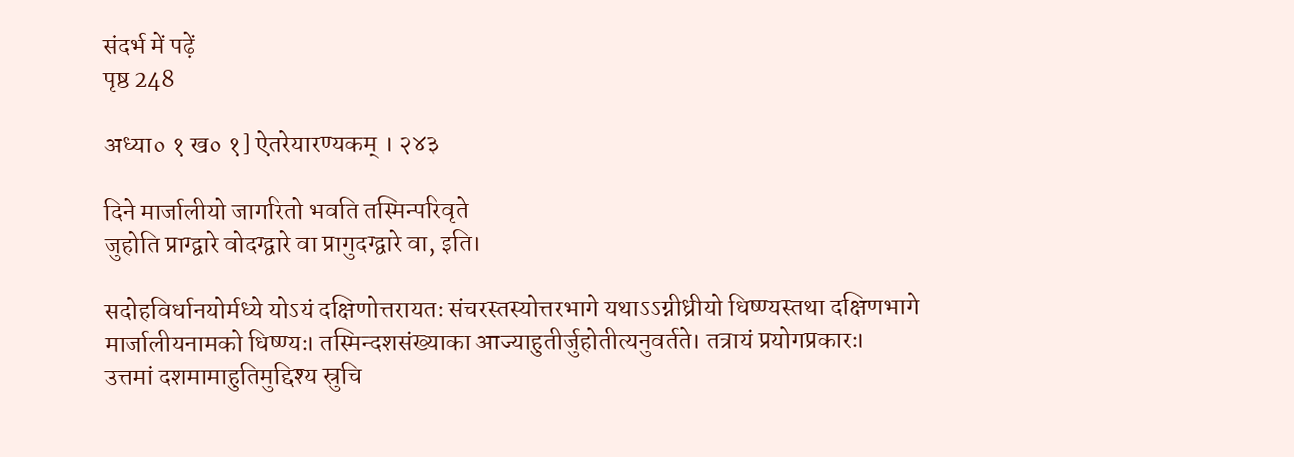संदर्भ में पढ़ें
पृष्ठ 248

अध्या० १ ख० १] ऐतरेयारण्यकम् । २४३

दिने मार्जालीयो जागरितो भवति तस्मिन्परिवृते
जुहोति प्राग्द्वारे वोदग्द्वारे वा प्रागुदग्द्वारे वा, इति।

सदोहविर्धानयोर्मध्ये योऽयं दक्षिणोत्तरायतः संचरस्तस्योत्तरभागे यथाऽऽग्नीध्रीयो धिष्ण्यस्तथा दक्षिणभागे मार्जालीयनामको धिष्ण्यः। तस्मिन्दशसंख्याका आज्याहुतीर्जुहोतीत्यनुवर्तते। तत्रायं प्रयोगप्रकारः। उत्तमां दशमामाहुतिमुद्दिश्य स्रुचि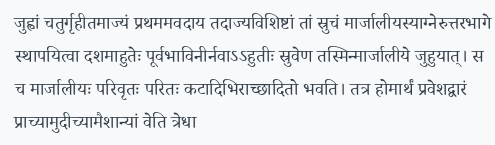जुह्वां चतुर्गृहीतमाज्यं प्रथममवदाय तदाज्यविशिष्टां तां स्रुचं मार्जालीयस्याग्नेरुत्तरभागे स्थापयित्वा दशमाहुतेः पूर्वभाविनीर्नवाऽऽहुतीः स्रुवेण तस्मिन्मार्जालीये जुहुयात्। स च मार्जालीयः परिवृतः परितः कटादिभिराच्छादितो भवति। तत्र होमार्थं प्रवेशद्वारं प्राच्यामुदीच्यामैशान्यां वेति त्रेधा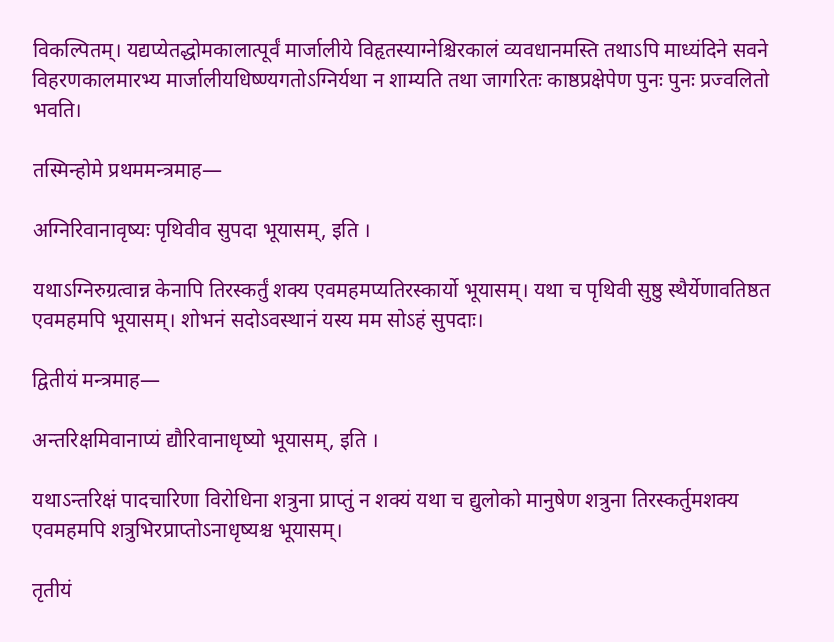विकल्पितम्। यद्यप्येतद्धोमकालात्पूर्वं मार्जालीये विहृतस्याग्नेश्चिरकालं व्यवधानमस्ति तथाऽपि माध्यंदिने सवने विहरणकालमारभ्य मार्जालीयधिष्ण्यगतोऽग्निर्यथा न शाम्यति तथा जागरितः काष्ठप्रक्षेपेण पुनः पुनः प्रज्वलितो भवति।

तस्मिन्होमे प्रथममन्त्रमाह—

अग्निरिवानावृष्यः पृथिवीव सुपदा भूयासम्, इति ।

यथाऽग्निरुग्रत्वान्न केनापि तिरस्कर्तुं शक्य एवमहमप्यतिरस्कार्यो भूयासम्। यथा च पृथिवी सुष्ठु स्थैर्येणावतिष्ठत एवमहमपि भूयासम्। शोभनं सदोऽवस्थानं यस्य मम सोऽहं सुपदाः।

द्वितीयं मन्त्रमाह—

अन्तरिक्षमिवानाप्यं द्यौरिवानाधृष्यो भूयासम्, इति ।

यथाऽन्तरिक्षं पादचारिणा विरोधिना शत्रुना प्राप्तुं न शक्यं यथा च द्युलोको मानुषेण शत्रुना तिरस्कर्तुमशक्य एवमहमपि शत्रुभिरप्राप्तोऽनाधृष्यश्च भूयासम्।

तृतीयं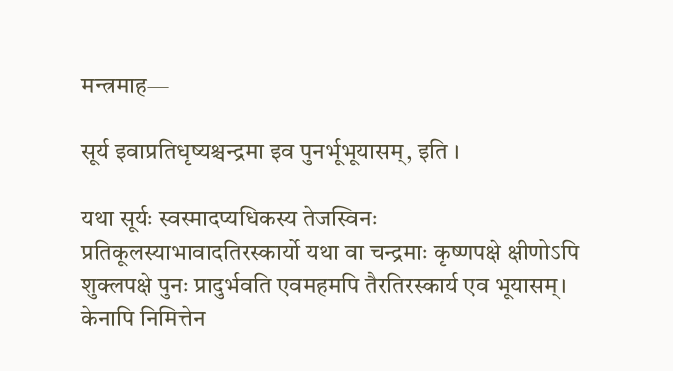मन्त्रमाह—

सूर्य इवाप्रतिधृष्यश्चन्द्रमा इव पुनर्भूभूयासम्, इति ।

यथा सूर्यः स्वस्मादप्यधिकस्य तेजस्विनः प्रतिकूलस्याभावादतिरस्कार्यो यथा वा चन्द्रमाः कृष्णपक्षे क्षीणोऽपि शुक्लपक्षे पुनः प्रादुर्भवति एवमहमपि तैरतिरस्कार्य एव भूयासम्। केनापि निमित्तेन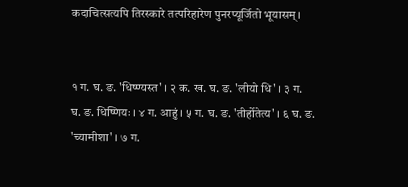कदाचित्सत्यपि तिरस्कारे तत्परिहारेण पुनरप्यूर्जितो भूयासम्।


१ ग. घ. ङ. 'धिष्ण्यस्त' । २ क. ख. घ. ङ. 'लीयो धि' । ३ ग. घ. ङ. धिष्णियः । ४ ग. आहुं । ५ ग. घ. ङ. 'तीर्होतेत्य' । ६ घ. ङ. 'च्यामीशा' । ७ ग.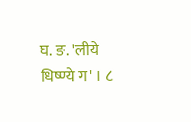घ. ङ. 'लीये धिष्ण्ये ग' । ८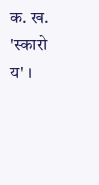क. ख. 'स्कारो य' ।